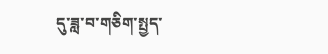དུ་ཟླ་བ་གཅིག་སྤྱད་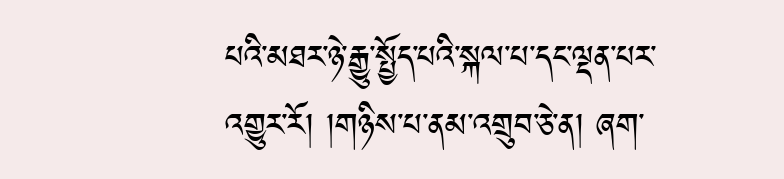པའི་མཐར་ཉེ་རྒྱུ་སྤྱོད་པའི་སྐལ་པ་དང་ལྡན་པར་འགྱུར་རོ། །གཉིས་པ་ནམ་འགྲུབ་ཅེ་ན། ཞག་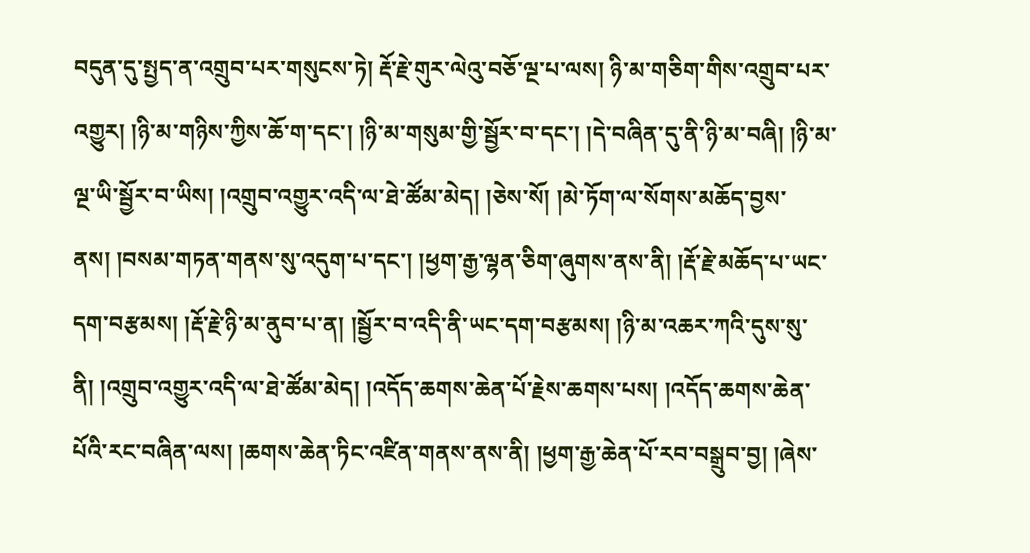བདུན་དུ་སྤྱད་ན་འགྲུབ་པར་གསུངས་ཏེ། རྡོ་རྗེ་གུར་ལེའུ་བཅོ་ལྔ་པ་ལས། ཉི་མ་གཅིག་གིས་འགྲུབ་པར་འགྱུར། །ཉི་མ་གཉིས་ཀྱིས་ཆོ་ག་དང་། །ཉི་མ་གསུམ་གྱི་སྦྱོར་བ་དང་། །དེ་བཞིན་དུ་ནི་ཉི་མ་བཞི། །ཉི་མ་ལྔ་ཡི་སྦྱོར་བ་ཡིས། །འགྲུབ་འགྱུར་འདི་ལ་ཐེ་ཚོམ་མེད། །ཅེས་སོ། །མེ་ཏོག་ལ་སོགས་མཆོད་བྱས་ནས། །བསམ་གཏན་གནས་སུ་འདུག་པ་དང་། །ཕྱག་རྒྱ་ལྷན་ཅིག་ཞུགས་ནས་ནི། །རྡོ་རྗེ་མཆོད་པ་ཡང་དག་བརྩམས། །རྡོ་རྗེ་ཉི་མ་ནུབ་པ་ན། །སྦྱོར་བ་འདི་ནི་ཡང་དག་བརྩམས། །ཉི་མ་འཆར་ཀའི་དུས་སུ་ནི། །འགྲུབ་འགྱུར་འདི་ལ་ཐེ་ཚོམ་མེད། །འདོད་ཆགས་ཆེན་པོ་རྗེས་ཆགས་པས། །འདོད་ཆགས་ཆེན་པོའི་རང་བཞིན་ལས། །ཆགས་ཆེན་ཏིང་འཛིན་གནས་ནས་ནི། །ཕྱག་རྒྱ་ཆེན་པོ་རབ་བསྒྲུབ་བྱ། །ཞེས་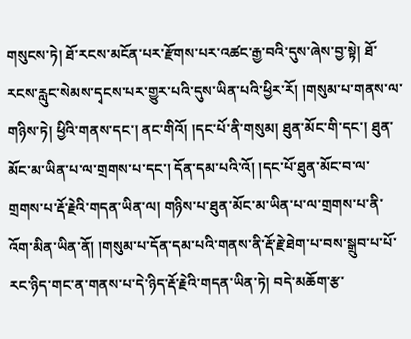གསུངས་ཏེ། ཐོ་རངས་མངོན་པར་རྫོགས་པར་འཚང་རྒྱ་བའི་དུས་ཞེས་བྱ་སྟེ། ཐོ་རངས་རླུང་སེམས་དྭངས་པར་གྱུར་པའི་དུས་ཡིན་པའི་ཕྱིར་རོ། །གསུམ་པ་གནས་ལ་གཉིས་ཏེ། ཕྱིའི་གནས་དང་། ནང་གིའོ། །དང་པོ་ནི་གསུམ། ཐུན་མོང་གི་དང་། ཐུན་མོང་མ་ཡིན་པ་ལ་གྲགས་པ་དང་། དོན་དམ་པའི་འོ། །དང་པོ་ཐུན་མོང་བ་ལ་གྲགས་པ་རྡོ་རྗེའི་གདན་ཡིན་ལ། གཉིས་པ་ཐུན་མོང་མ་ཡིན་པ་ལ་གྲགས་པ་ནི་འོག་མིན་ཡིན་ནོ། །གསུམ་པ་དོན་དམ་པའི་གནས་ནི་རྡོ་རྗེ་ཐེག་པ་བས་སྒྲུབ་པ་པོ་རང་ཉིད་གང་ན་གནས་པ་དེ་ཉིད་རྡོ་རྗེའི་གདན་ཡིན་ཏེ། བདེ་མཆོག་རྩ་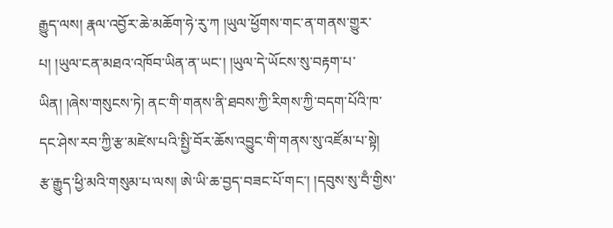རྒྱུད་ལས། རྣལ་འབྱོར་ཆེ་མཆོག་ཧེ་རུ་ཀ །ཡུལ་ཕྱོགས་གང་ན་གནས་གྱུར་པ། །ཡུལ་ངན་མཐའ་འཁོབ་ཡིན་ན་ཡང་། །ཡུལ་དེ་ཡོངས་སུ་བརྟག་པ་ཡིན། །ཞེས་གསུངས་ཏེ། ནང་གི་གནས་ནི་ཐབས་ཀྱི་རིགས་ཀྱི་བདག་པོའི་ཁ་དང་ཤེས་རབ་ཀྱི་རྩ་མཛེས་པའི་སྤྱི་བོར་ཆོས་འབྱུང་གི་གནས་སུ་འཛོམ་པ་སྟེ། རྩ་རྒྱུད་ཕྱི་མའི་གསུམ་པ་ལས། ཨེ་ཡི་ཆ་བྱད་བཟང་པོ་གང་། །དབུས་སུ་བྃ་གྱིས་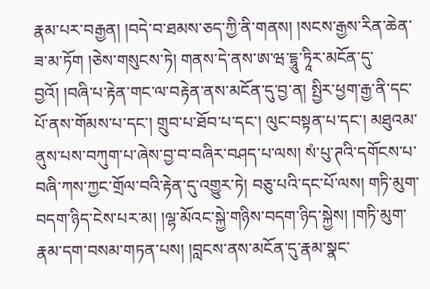རྣམ་པར་བརྒྱན། །བདེ་བ་ཐམས་ཅད་ཀྱི་ནི་གནས། །སངས་རྒྱས་རིན་ཆེན་ཟ་མ་ཏོག །ཅེས་གསུངས་ཏེ། གནས་དེ་ནས་ཨ་ཝ་དྷཱུ་ཏཱིར་མངོན་དུ་བྱའོ། །བཞི་པ་རྟེན་གང་ལ་བརྟེན་ནས་མངོན་དུ་བྱ་ན། སྤྱིར་ཕྱག་རྒྱ་ནི་དང་པོ་ནས་གོམས་པ་དང་། གྲུབ་པ་ཐོབ་པ་དང་། ལུང་བསྟན་པ་དང་། མཐུའམ་ནུས་པས་བཀུག་པ་ཞེས་བྱ་བ་བཞིར་བཤད་པ་ལས། སཾ་པུ་ཊའི་དགོངས་པ་བཞི་ཀས་ཀྱང་གྲོལ་བའི་རྟེན་དུ་འགྱུར་ཏེ། བཅུ་པའི་དང་པོ་ལས། གཏི་མུག་བདག་ཉིད་ངེས་པར་མ། །ལྷ་མོའང་སྐྱེ་གཉིས་བདག་ཉིད་སྐྱེས། །གཏི་མུག་རྣམ་དག་བསམ་གཏན་པས། །བླངས་ནས་མངོན་དུ་རྣམ་སྣང་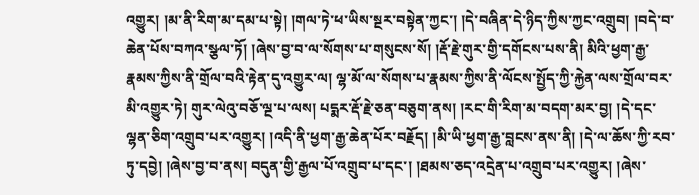འགྱུར། །མ་ནི་རིག་མ་དམ་པ་སྟེ། །གལ་ཏེ་ཕ་ཡིས་སྔར་བསྟེན་ཀྱང་། །དེ་བཞིན་དེ་ཉིད་ཀྱིས་ཀྱང་འགྲུབ། །བདེ་བ་ཆེན་པོས་བཀའ་སྩལ་ཏོ། །ཞེས་བྱ་བ་ལ་སོགས་པ་གསུངས་སོ། །རྡོ་རྗེ་གུར་གྱི་དགོངས་པས་ནི། མིའི་ཕྱག་རྒྱ་རྣམས་ཀྱིས་ནི་གྲོལ་བའི་རྟེན་དུ་འགྱུར་ལ། ལྷ་མོ་ལ་སོགས་པ་རྣམས་ཀྱིས་ནི་ལོངས་སྤྱོད་ཀྱི་རྐྱེན་ལས་གྲོལ་བར་མི་འགྱུར་ཏེ། གུར་ལེའུ་བཅོ་ལྔ་པ་ལས། པདྨར་རྡོ་རྗེ་ཅན་བཅུག་ནས། །རང་གི་རིག་མ་བདག་མར་བྱ། །དེ་དང་ལྷན་ཅིག་འགྲུབ་པར་འགྱུར། །འདི་ནི་ཕྱག་རྒྱ་ཆེན་པོར་བརྗོད། །མི་ཡི་ཕྱག་རྒྱ་བླངས་ནས་ནི། །དེ་ལ་ཆོས་ཀྱི་རབ་ཏུ་དབྱེ། །ཞེས་བྱ་བ་ནས། བདུན་གྱི་རྒྱལ་པོ་འགྲུབ་པ་དང་། །ཐམས་ཅད་འདྲེན་པ་འགྲུབ་པར་འགྱུར། །ཞེས་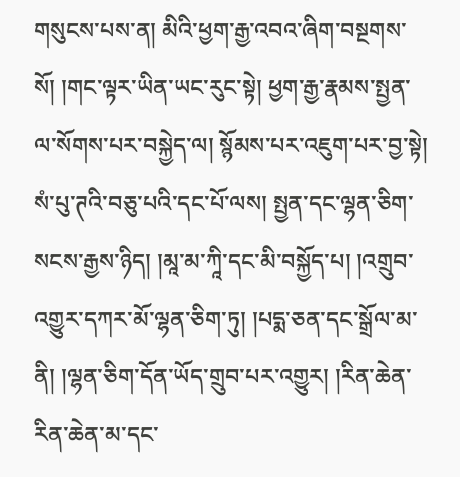གསུངས་པས་ན། མིའི་ཕྱག་རྒྱ་འབའ་ཞིག་བསྔགས་སོ། །གང་ལྟར་ཡིན་ཡང་རུང་སྟེ། ཕྱག་རྒྱ་རྣམས་སྤྱན་ལ་སོགས་པར་བསྐྱེད་ལ། སྙོམས་པར་འཇུག་པར་བྱ་སྟེ། སཾ་པུ་ཊའི་བཅུ་པའི་དང་པོ་ལས། སྤྱན་དང་ལྷན་ཅིག་སངས་རྒྱས་ཉིད། །མཱ་མ་ཀཱི་དང་མི་བསྐྱོད་པ། །འགྲུབ་འགྱུར་དཀར་མོ་ལྷན་ཅིག་ཏུ། །པདྨ་ཅན་དང་སྒྲོལ་མ་ནི། །ལྷན་ཅིག་དོན་ཡོད་གྲུབ་པར་འགྱུར། །རིན་ཆེན་རིན་ཆེན་མ་དང་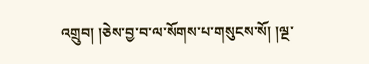འགྲུབ། །ཅེས་བྱ་བ་ལ་སོགས་པ་གསུངས་སོ། །ལྔ་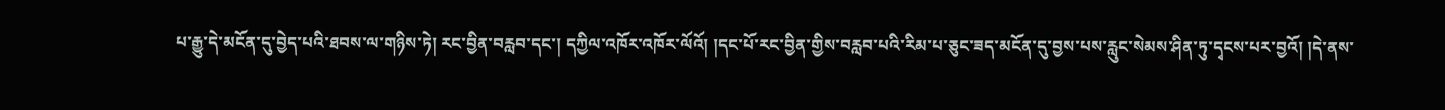པ་རྒྱུ་དེ་མངོན་དུ་བྱེད་པའི་ཐབས་ལ་གཉིས་ཏེ། རང་བྱིན་བརླབ་དང་། དཀྱིལ་འཁོར་འཁོར་ལོའོ། །དང་པོ་རང་བྱིན་གྱིས་བརླབ་པའི་རིམ་པ་ཅུང་ཟད་མངོན་དུ་བྱས་པས་རླུང་སེམས་ཤིན་ཏུ་དྭངས་པར་བྱའོ། །དེ་ནས་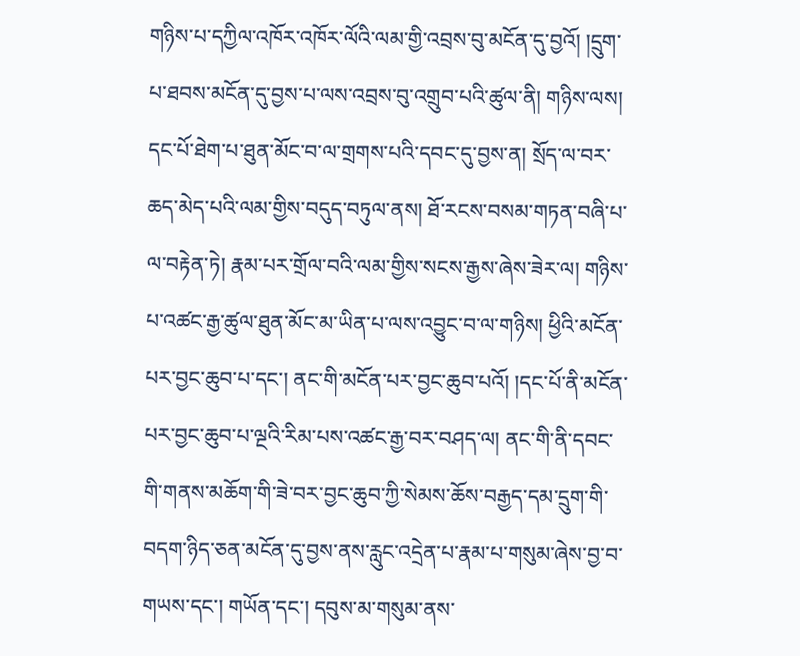གཉིས་པ་དཀྱིལ་འཁོར་འཁོར་ལོའི་ལམ་གྱི་འབྲས་བུ་མངོན་དུ་བྱའོ། །དྲུག་པ་ཐབས་མངོན་དུ་བྱས་པ་ལས་འབྲས་བུ་འགྲུབ་པའི་ཚུལ་ནི། གཉིས་ལས། དང་པོ་ཐེག་པ་ཐུན་མོང་བ་ལ་གྲགས་པའི་དབང་དུ་བྱས་ན། སྲོད་ལ་བར་ཆད་མེད་པའི་ལམ་གྱིས་བདུད་བཏུལ་ནས། ཐོ་རངས་བསམ་གཏན་བཞི་པ་ལ་བརྟེན་ཏེ། རྣམ་པར་གྲོལ་བའི་ལམ་གྱིས་སངས་རྒྱས་ཞེས་ཟེར་ལ། གཉིས་པ་འཚང་རྒྱ་ཚུལ་ཐུན་མོང་མ་ཡིན་པ་ལས་འབྱུང་བ་ལ་གཉིས། ཕྱིའི་མངོན་པར་བྱང་ཆུབ་པ་དང་། ནང་གི་མངོན་པར་བྱང་ཆུབ་པའོ། །དང་པོ་ནི་མངོན་པར་བྱང་ཆུབ་པ་ལྔའི་རིམ་པས་འཚང་རྒྱ་བར་བཤད་ལ། ནང་གི་ནི་དབང་གི་གནས་མཆོག་གི་ཟེ་བར་བྱང་ཆུབ་ཀྱི་སེམས་ཆོས་བརྒྱད་དམ་དྲུག་གི་བདག་ཉིད་ཅན་མངོན་དུ་བྱས་ནས་རླུང་འདྲེན་པ་རྣམ་པ་གསུམ་ཞེས་བྱ་བ་གཡས་དང་། གཡོན་དང་། དབུས་མ་གསུམ་ནས་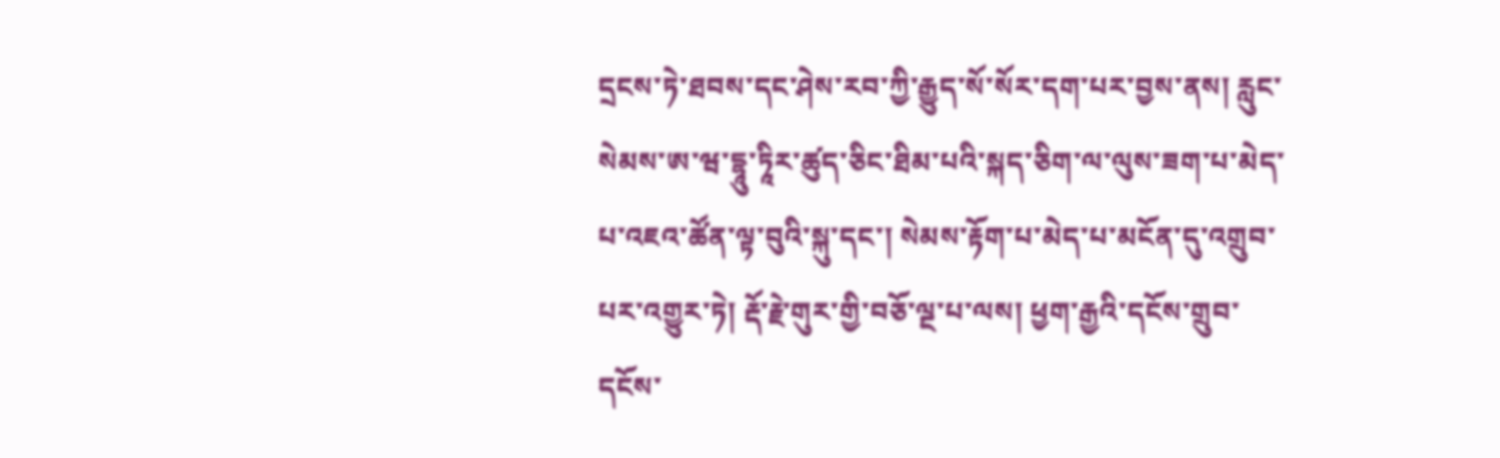དྲངས་ཏེ་ཐབས་དང་ཤེས་རབ་ཀྱི་རྒྱུད་སོ་སོར་དག་པར་བྱས་ནས། རླུང་སེམས་ཨ་ཝ་དྷཱུ་ཏཱིར་ཚུད་ཅིང་ཐིམ་པའི་སྐད་ཅིག་ལ་ལུས་ཟག་པ་མེད་པ་འཇའ་ཚོན་ལྟ་བུའི་སྐུ་དང་། སེམས་རྟོག་པ་མེད་པ་མངོན་དུ་འགྲུབ་པར་འགྱུར་ཏེ། རྡོ་རྗེ་གུར་གྱི་བཅོ་ལྔ་པ་ལས། ཕྱག་རྒྱའི་དངོས་གྲུབ་དངོས་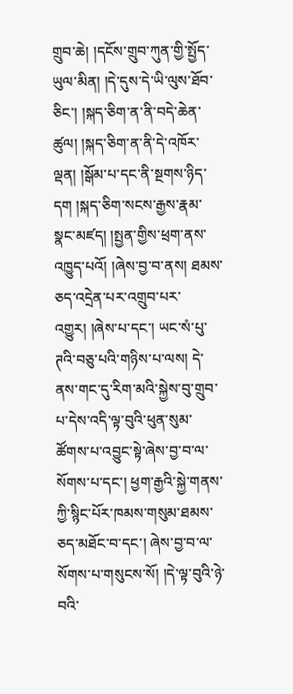གྲུབ་ཆེ། །དངོས་གྲུབ་ཀུན་གྱི་སྤྱོད་ཡུལ་མིན། །དེ་དུས་དེ་ཡི་ལུས་ཐོབ་ཅིང་། །སྐད་ཅིག་ན་ནི་བདེ་ཆེན་ཚུལ། །སྐད་ཅིག་ན་ནི་དེ་འཁོར་ལྡན། །སྒོམ་པ་དང་ནི་སྔགས་ཉིད་དག །སྐད་ཅིག་སངས་རྒྱས་རྣམ་སྣང་མཛད། །སྤྱན་གྱིས་ཕྲག་ནས་འཁྱུད་པའོ། །ཞེས་བྱ་བ་ནས། ཐམས་ཅད་འདྲེན་པར་འགྲུབ་པར་འགྱུར། །ཞེས་པ་དང་། ཡང་སཾ་པུ་ཊའི་བཅུ་པའི་གཉིས་པ་ལས། དེ་ནས་གང་དུ་རིག་མའི་སྐྱེས་བུ་གྲུབ་པ་དེས་འདི་ལྟ་བུའི་ཕུན་སུམ་ཚོགས་པ་འབྱུང་སྟེ་ཞེས་བྱ་བ་ལ་སོགས་པ་དང་། ཕྱག་རྒྱའི་སྐྱེ་གནས་ཀྱི་སྙིང་པོར་ཁམས་གསུམ་ཐམས་ཅད་མཐོང་བ་དང་། ཞེས་བྱ་བ་ལ་སོགས་པ་གསུངས་སོ། །དེ་ལྟ་བུའི་ཉེ་བའི་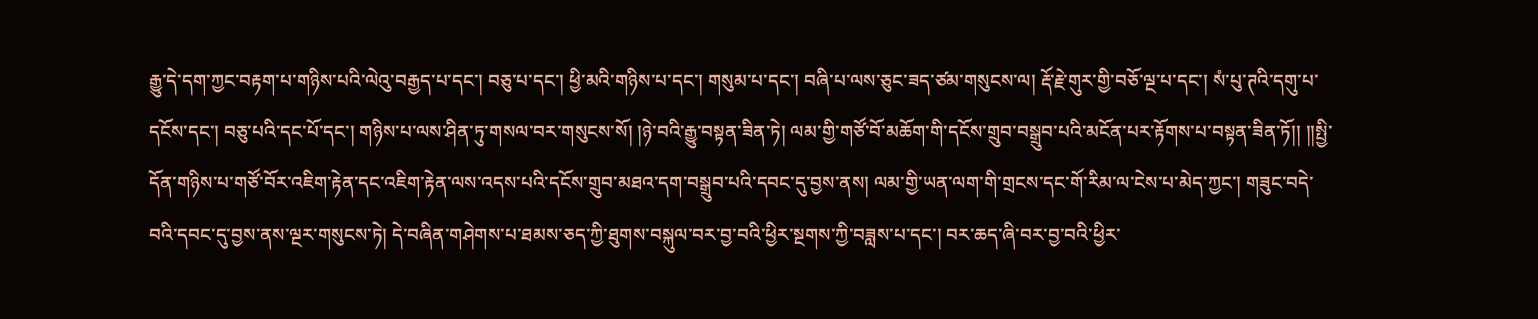རྒྱུ་དེ་དག་ཀྱང་བརྟག་པ་གཉིས་པའི་ལེའུ་བརྒྱད་པ་དང་། བཅུ་པ་དང་། ཕྱི་མའི་གཉིས་པ་དང་། གསུམ་པ་དང་། བཞི་པ་ལས་ཅུང་ཟད་ཙམ་གསུངས་ལ། རྡོ་རྗེ་གུར་གྱི་བཅོ་ལྔ་པ་དང་། སཾ་པུ་ཊའི་དགུ་པ་དངོས་དང་། བཅུ་པའི་དང་པོ་དང་། གཉིས་པ་ལས་ཤིན་ཏུ་གསལ་བར་གསུངས་སོ། །ཉེ་བའི་རྒྱུ་བསྟན་ཟིན་ཏེ། ལམ་གྱི་གཙོ་བོ་མཆོག་གི་དངོས་གྲུབ་བསྒྲུབ་པའི་མངོན་པར་རྟོགས་པ་བསྟན་ཟིན་ཏོ།། །།སྤྱི་དོན་གཉིས་པ་གཙོ་བོར་འཇིག་རྟེན་དང་འཇིག་རྟེན་ལས་འདས་པའི་དངོས་གྲུབ་མཐའ་དག་བསྒྲུབ་པའི་དབང་དུ་བྱས་ནས། ལམ་གྱི་ཡན་ལག་གི་གྲངས་དང་གོ་རིམ་ལ་ངེས་པ་མེད་ཀྱང་། གཟུང་བདེ་བའི་དབང་དུ་བྱས་ནས་ལྔར་གསུངས་ཏེ། དེ་བཞིན་གཤེགས་པ་ཐམས་ཅད་ཀྱི་ཐུགས་བསྐུལ་བར་བྱ་བའི་ཕྱིར་སྔགས་ཀྱི་བཟླས་པ་དང་། བར་ཆད་ཞི་བར་བྱ་བའི་ཕྱིར་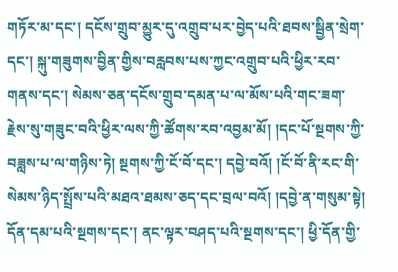གཏོར་མ་དང་། དངོས་གྲུབ་མྱུར་དུ་འགྲུབ་པར་བྱེད་པའི་ཐབས་སྦྱིན་སྲེག་དང་། སྐུ་གཟུགས་བྱིན་གྱིས་བརླབས་པས་ཀྱང་འགྲུབ་པའི་ཕྱིར་རབ་གནས་དང་། སེམས་ཅན་དངོས་གྲུབ་དམན་པ་ལ་མོས་པའི་གང་ཟག་རྗེས་སུ་གཟུང་བའི་ཕྱིར་ལས་ཀྱི་ཚོགས་རབ་འབྱམ་མོ། །དང་པོ་སྔགས་ཀྱི་བཟླས་པ་ལ་གཉིས་ཏེ། སྔགས་ཀྱི་ངོ་བོ་དང་། དབྱེ་བའོ། །ངོ་བོ་ནི་རང་གི་སེམས་ཉིད་སྤྲོས་པའི་མཐའ་ཐམས་ཅད་དང་བྲལ་བའོ། །དབྱེ་ན་གསུམ་སྟེ། དོན་དམ་པའི་སྔགས་དང་། ནང་ལྟར་བཤད་པའི་སྔགས་དང་། ཕྱི་དོན་གྱི་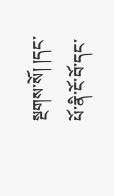སྔགས་སོ། །དང་པོ་ནི་ངོ་བོ་དང་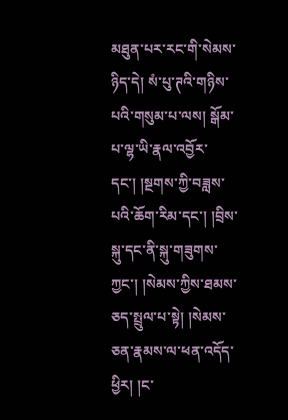མཐུན་པར་རང་གི་སེམས་ཉིད་དེ། སཾ་པུ་ཊའི་གཉིས་པའི་གསུམ་པ་ལས། སྒོམ་པ་ལྷ་ཡི་རྣལ་འབྱོར་དང་། །སྔགས་ཀྱི་བཟླས་པའི་ཆོག་རིམ་དང་། །བྲིས་སྐུ་དང་ནི་སྐུ་གཟུགས་ཀྱང་། །སེམས་ཀྱིས་ཐམས་ཅད་སྤྲུལ་པ་སྟེ། །སེམས་ཅན་རྣམས་ལ་ཕན་འདོད་ཕྱིར། །ང་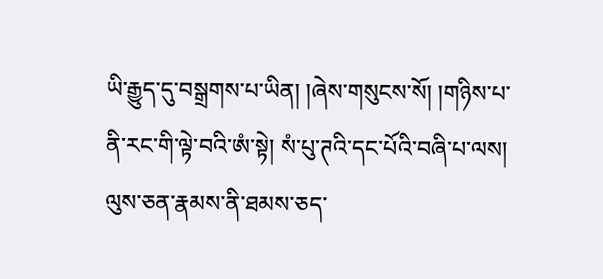ཡི་རྒྱུད་དུ་བསྒྲགས་པ་ཡིན། །ཞེས་གསུངས་སོ། །གཉིས་པ་ནི་རང་གི་ལྟེ་བའི་ཨཾ་སྟེ། སཾ་པུ་ཊའི་དང་པོའི་བཞི་པ་ལས། ལུས་ཅན་རྣམས་ནི་ཐམས་ཅད་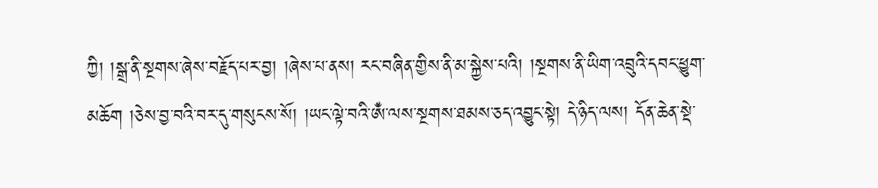ཀྱི། །སྒྲ་ནི་སྔགས་ཞེས་བརྗོད་པར་བྱ། །ཞེས་པ་ནས། རང་བཞིན་གྱིས་ནི་མ་སྐྱེས་པའི། །སྔགས་ནི་ཡིག་འབྲུའི་དབང་ཕྱུག་མཆོག །ཅེས་བྱ་བའི་བར་དུ་གསུངས་སོ། །ཡང་ལྟེ་བའི་ཨྃ་ལས་སྔགས་ཐམས་ཅད་འབྱུང་སྟེ། དེ་ཉིད་ལས། དོན་ཆེན་སྡེ་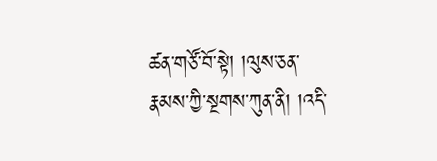ཚན་གཙོ་བོ་སྟེ། །ལུས་ཅན་རྣམས་ཀྱི་སྔགས་ཀུན་ནི། །འདི་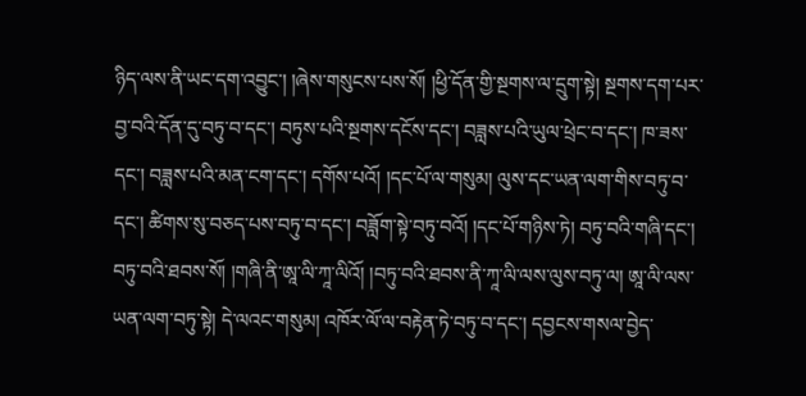ཉིད་ལས་ནི་ཡང་དག་འབྱུང་། །ཞེས་གསུངས་པས་སོ། །ཕྱི་དོན་གྱི་སྔགས་ལ་དྲུག་སྟེ། སྔགས་དག་པར་བྱ་བའི་དོན་དུ་བཏུ་བ་དང་། བཏུས་པའི་སྔགས་དངོས་དང་། བཟླས་པའི་ཡུལ་ཕྲེང་བ་དང་། ཁ་ཟས་དང་། བཟླས་པའི་མན་ངག་དང་། དགོས་པའོ། །དང་པོ་ལ་གསུམ། ལུས་དང་ཡན་ལག་གིས་བཏུ་བ་དང་། ཚིགས་སུ་བཅད་པས་བཏུ་བ་དང་། བཟློག་སྟེ་བཏུ་བའོ། །དང་པོ་གཉིས་ཏེ། བཏུ་བའི་གཞི་དང་། བཏུ་བའི་ཐབས་སོ། །གཞི་ནི་ཨཱ་ལི་ཀཱ་ལིའོ། །བཏུ་བའི་ཐབས་ནི་ཀཱ་ལི་ལས་ལུས་བཏུ་ལ། ཨཱ་ལི་ལས་ཡན་ལག་བཏུ་སྟེ། དེ་ལའང་གསུམ། འཁོར་ལོ་ལ་བརྟེན་ཏེ་བཏུ་བ་དང་། དབྱངས་གསལ་བྱེད་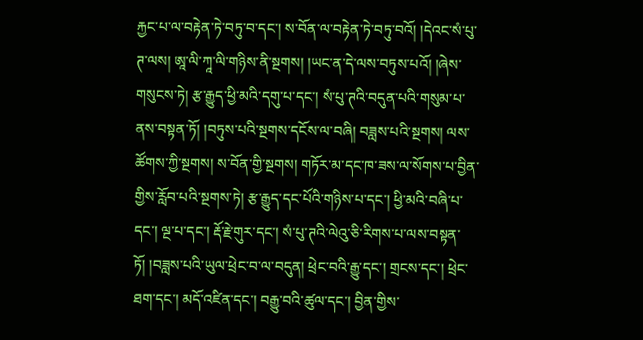རྐྱང་པ་ལ་བརྟེན་ཏེ་བཏུ་བ་དང་། ས་བོན་ལ་བརྟེན་ཏེ་བཏུ་བའོ། །དེའང་སཾ་པུ་ཊ་ལས། ཨཱ་ལི་ཀཱ་ལི་གཉིས་ནི་སྔགས། །ཡང་ན་དེ་ལས་བཏུས་པའོ། །ཞེས་གསུངས་ཏེ། རྩ་རྒྱུད་ཕྱི་མའི་དགུ་པ་དང་། སཾ་པུ་ཊའི་བདུན་པའི་གསུམ་པ་ནས་བསྟན་ཏོ། །བཏུས་པའི་སྔགས་དངོས་ལ་བཞི། བཟླས་པའི་སྔགས། ལས་ཚོགས་ཀྱི་སྔགས། ས་བོན་གྱི་སྔགས། གཏོར་མ་དང་ཁ་ཟས་ལ་སོགས་པ་བྱིན་གྱིས་རློབ་པའི་སྔགས་ཏེ། རྩ་རྒྱུད་དང་པོའི་གཉིས་པ་དང་། ཕྱི་མའི་བཞི་པ་དང་། ལྔ་པ་དང་། རྡོ་རྗེ་གུར་དང་། སཾ་པུ་ཊའི་ལེའུ་ཅི་རིགས་པ་ལས་བསྟན་ཏོ། །བཟླས་པའི་ཡུལ་ཕྲེང་བ་ལ་བདུན། ཕྲེང་བའི་རྒྱུ་དང་། གྲངས་དང་། ཕྲེང་ཐག་དང་། མདོ་འཛིན་དང་། བརྒྱུ་བའི་ཚུལ་དང་། བྱིན་གྱིས་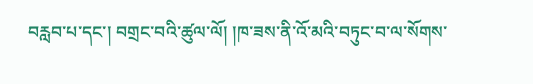བརླབ་པ་དང་། བགྲང་བའི་ཚུལ་ལོ། །ཁ་ཟས་ནི་འོ་མའི་བཏུང་བ་ལ་སོགས་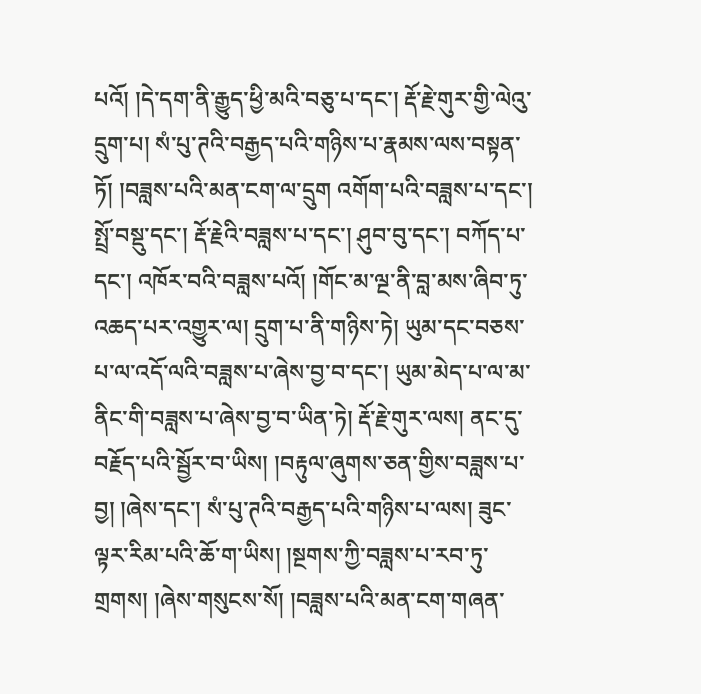པའོ། །དེ་དག་ནི་རྒྱུད་ཕྱི་མའི་བཅུ་པ་དང་། རྡོ་རྗེ་གུར་གྱི་ལེའུ་དྲུག་པ། སཾ་པུ་ཊའི་བརྒྱད་པའི་གཉིས་པ་རྣམས་ལས་བསྟན་ཏོ། །བཟླས་པའི་མན་ངག་ལ་དྲུག འགོག་པའི་བཟླས་པ་དང་། སྤྲོ་བསྡུ་དང་། རྡོ་རྗེའི་བཟླས་པ་དང་། ཤུབ་བུ་དང་། བཀོད་པ་དང་། འཁོར་བའི་བཟླས་པའོ། །གོང་མ་ལྔ་ནི་བླ་མས་ཞིབ་ཏུ་འཆད་པར་འགྱུར་ལ། དྲུག་པ་ནི་གཉིས་ཏེ། ཡུམ་དང་བཅས་པ་ལ་འདོ་ལའི་བཟླས་པ་ཞེས་བྱ་བ་དང་། ཡུམ་མེད་པ་ལ་མ་ནིང་གི་བཟླས་པ་ཞེས་བྱ་བ་ཡིན་ཏེ། རྡོ་རྗེ་གུར་ལས། ནང་དུ་བརྗོད་པའི་སྦྱོར་བ་ཡིས། །བརྟུལ་ཞུགས་ཅན་གྱིས་བཟླས་པ་བྱ། །ཞེས་དང་། སཾ་པུ་ཊའི་བརྒྱད་པའི་གཉིས་པ་ལས། ཟུང་ལྟར་རིམ་པའི་ཆོ་ག་ཡིས། །སྔགས་ཀྱི་བཟླས་པ་རབ་ཏུ་གྲགས། །ཞེས་གསུངས་སོ། །བཟླས་པའི་མན་ངག་གཞན་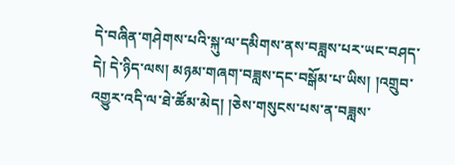དེ་བཞིན་གཤེགས་པའི་སྐུ་ལ་དམིགས་ནས་བཟླས་པར་ཡང་བཤད་དེ། དེ་ཉིད་ལས། མཉམ་གཞག་བཟླས་དང་བསྒོམ་པ་ཡིས། །འགྲུབ་འགྱུར་འདི་ལ་ཐེ་ཚོམ་མེད། །ཅེས་གསུངས་པས་ན་བཟླས་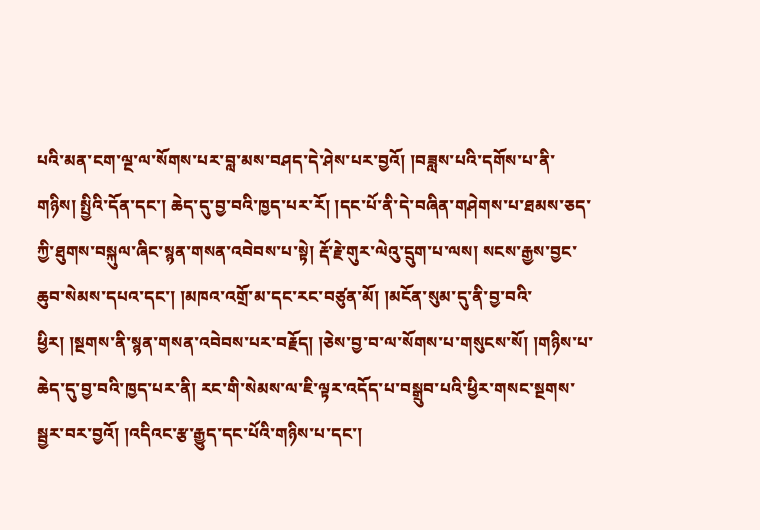པའི་མན་ངག་ལྔ་ལ་སོགས་པར་བླ་མས་བཤད་དེ་ཤེས་པར་བྱའོ། །བཟླས་པའི་དགོས་པ་ནི་གཉིས། སྤྱིའི་དོན་དང་། ཆེད་དུ་བྱ་བའི་ཁྱད་པར་རོ། །དང་པོ་ནི་དེ་བཞིན་གཤེགས་པ་ཐམས་ཅད་ཀྱི་ཐུགས་བསྐུལ་ཞིང་སྙན་གསན་འབེབས་པ་སྟེ། རྡོ་རྗེ་གུར་ལེའུ་དྲུག་པ་ལས། སངས་རྒྱས་བྱང་ཆུབ་སེམས་དཔའ་དང་། །མཁའ་འགྲོ་མ་དང་རང་བཙུན་མོ། །མངོན་སུམ་དུ་ནི་བྱ་བའི་ཕྱིར། །སྔགས་ནི་སྙན་གསན་འབེབས་པར་བརྗོད། །ཅེས་བྱ་བ་ལ་སོགས་པ་གསུངས་སོ། །གཉིས་པ་ཆེད་དུ་བྱ་བའི་ཁྱད་པར་ནི། རང་གི་སེམས་ལ་ཇི་ལྟར་འདོད་པ་བསྒྲུབ་པའི་ཕྱིར་གསང་སྔགས་སྦྱར་བར་བྱའོ། །འདིའང་རྩ་རྒྱུད་དང་པོའི་གཉིས་པ་དང་།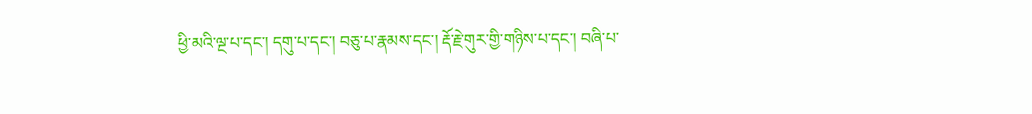ཕྱི་མའི་ལྔ་པ་དང་། དགུ་པ་དང་། བཅུ་པ་རྣམས་དང་། རྡོ་རྗེ་གུར་གྱི་གཉིས་པ་དང་། བཞི་པ་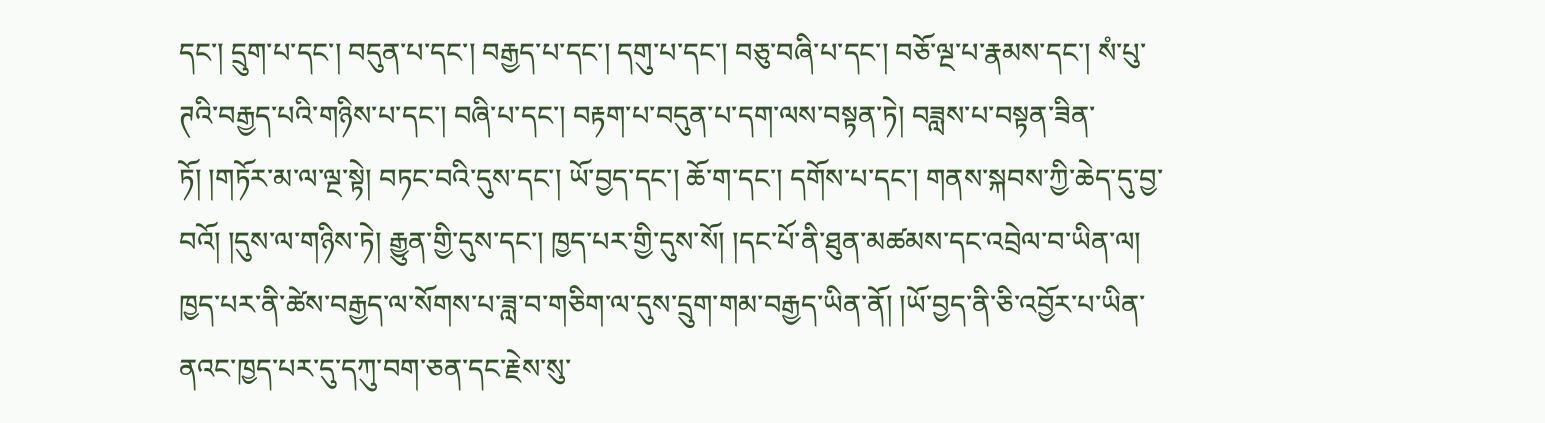དང་། དྲུག་པ་དང་། བདུན་པ་དང་། བརྒྱད་པ་དང་། དགུ་པ་དང་། བཅུ་བཞི་པ་དང་། བཅོ་ལྔ་པ་རྣམས་དང་། སཾ་པུ་ཊའི་བརྒྱད་པའི་གཉིས་པ་དང་། བཞི་པ་དང་། བརྟག་པ་བདུན་པ་དག་ལས་བསྟན་ཏེ། བཟླས་པ་བསྟན་ཟིན་ཏོ། །གཏོར་མ་ལ་ལྔ་སྟེ། བཏང་བའི་དུས་དང་། ཡོ་བྱད་དང་། ཆོ་ག་དང་། དགོས་པ་དང་། གནས་སྐབས་ཀྱི་ཆེད་དུ་བྱ་བའོ། །དུས་ལ་གཉིས་ཏེ། རྒྱུན་གྱི་དུས་དང་། ཁྱད་པར་གྱི་དུས་སོ། །དང་པོ་ནི་ཐུན་མཚམས་དང་འབྲེལ་བ་ཡིན་ལ། ཁྱད་པར་ནི་ཚེས་བརྒྱད་ལ་སོགས་པ་ཟླ་བ་གཅིག་ལ་དུས་དྲུག་གམ་བརྒྱད་ཡིན་ནོ། །ཡོ་བྱད་ནི་ཅི་འབྱོར་པ་ཡིན་ནའང་ཁྱད་པར་དུ་དཀུ་བག་ཅན་དང་རྗེས་སུ་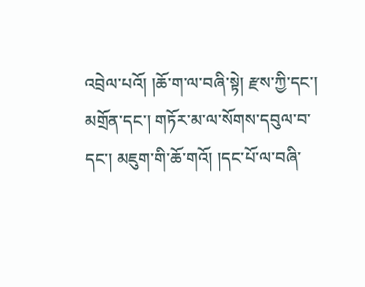འབྲེལ་པའོ། །ཆོ་ག་ལ་བཞི་སྟེ། རྫས་ཀྱི་དང་། མགྲོན་དང་། གཏོར་མ་ལ་སོགས་དབུལ་བ་དང་། མཇུག་གི་ཆོ་གའོ། །དང་པོ་ལ་བཞི་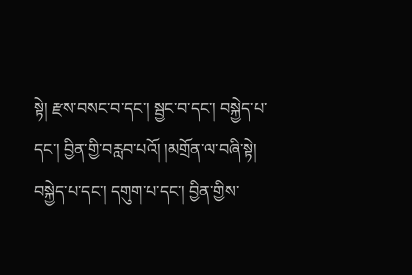སྟེ། རྫས་བསང་བ་དང་། སྦྱང་བ་དང་། བསྐྱེད་པ་དང་། བྱིན་གྱི་བརླབ་པའོ། །མགྲོན་ལ་བཞི་སྟེ། བསྐྱེད་པ་དང་། དགུག་པ་དང་། བྱིན་གྱིས་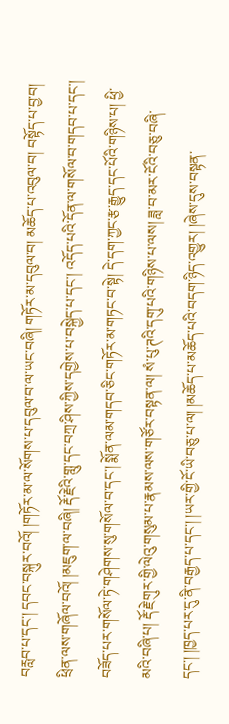བརླབ་པ་དང་། དབང་བསྐུར་བའོ། །གཏོར་མ་ལ་སོགས་པ་དབུལ་བ་ལ་ཡང་བཞི། གཏོར་མ་དབུལ་བ། མཆོད་པ་འབུལ་བ། བསྟོད་པ་བྱ་བ། ཕྲིན་ལས་གཞོལ་བའོ། །མཇུག་ལ་བཞི། རྡོ་རྗེའི་གླུ་དང་བཀྲ་ཤིས་ཀྱིས་དགྱེས་པ་བསྐྱེད་པ་དང་། འདོད་པའི་དོན་ལ་གསོལ་བ་གདབ་པ་དང་། བཟོད་པར་གསོལ་ཏེ་གཤེགས་སུ་གསོལ་བ་དང་། སྨོན་ལམ་གདབ་ཅིང་གཏོར་མ་གཏང་བ་སྟེ། དེ་དག་ཀྱང་རྩ་རྒྱུད་དང་པོའི་གཉིས་པ། ཕྱི་མའི་བཞི་པ། རྡོ་རྗེ་གུར་གྱི་ལེའུ་གསུམ་པ་རྣམས་ལས་གཙོར་བསྟན་ལ། སཾ་པུ་ཊའི་དགུ་པའི་གཉིས་པ་ལས། ཟླ་བ་མར་ངོའི་བཅུ་བཞི་དང་། །ཁྱད་པར་དུ་ནི་བརྒྱད་པ་དང་། །ཡར་གྱི་ངོ་ཡི་བཅུ་པ་ལ། །མཆོད་པ་མཆོད་པའི་བདག་ཉིད་འགྱུར། །ཞེས་དུས་བསྟན་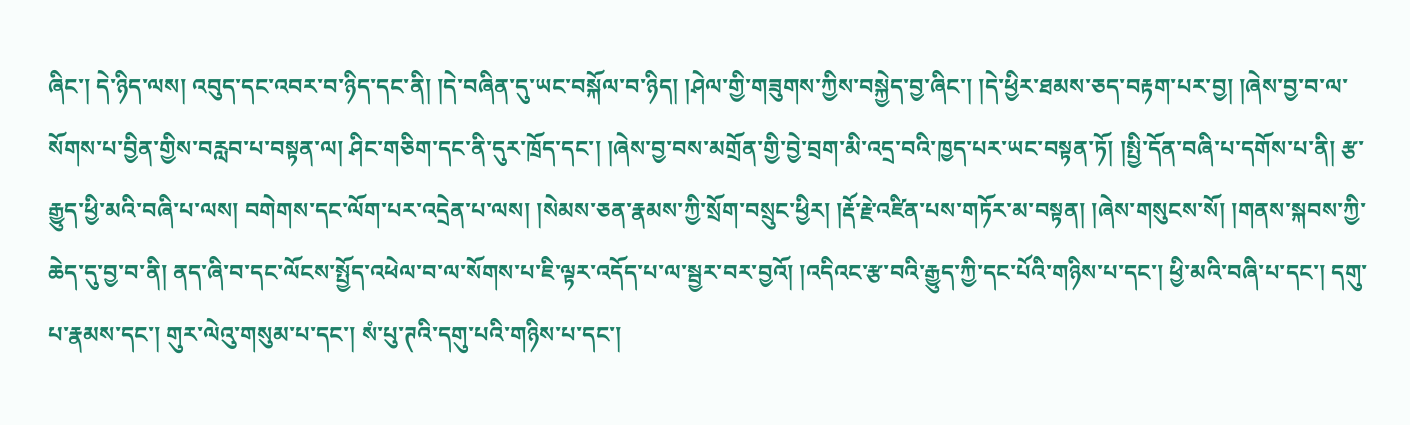ཞིང་། དེ་ཉིད་ལས། འབུད་དང་འབར་བ་ཉིད་དང་ནི། །དེ་བཞིན་དུ་ཡང་བསྐོལ་བ་ཉིད། །ཤེལ་གྱི་གཟུགས་ཀྱིས་བསྐྱེད་བྱ་ཞིང་། །དེ་ཕྱིར་ཐམས་ཅད་བརྟག་པར་བྱ། །ཞེས་བྱ་བ་ལ་སོགས་པ་བྱིན་གྱིས་བརླབ་པ་བསྟན་ལ། ཤིང་གཅིག་དང་ནི་དུར་ཁྲོད་དང་། །ཞེས་བྱ་བས་མགྲོན་གྱི་བྱེ་བྲག་མི་འདྲ་བའི་ཁྱད་པར་ཡང་བསྟན་ཏོ། །སྤྱི་དོན་བཞི་པ་དགོས་པ་ནི། རྩ་རྒྱུད་ཕྱི་མའི་བཞི་པ་ལས། བགེགས་དང་ལོག་པར་འདྲེན་པ་ལས། །སེམས་ཅན་རྣམས་ཀྱི་སྲོག་བསྲུང་ཕྱིར། །རྡོ་རྗེ་འཛིན་པས་གཏོར་མ་བསྟན། །ཞེས་གསུངས་སོ། །གནས་སྐབས་ཀྱི་ཆེད་དུ་བྱ་བ་ནི། ནད་ཞི་བ་དང་ལོངས་སྤྱོད་འཕེལ་བ་ལ་སོགས་པ་ཇི་ལྟར་འདོད་པ་ལ་སྦྱར་བར་བྱའོ། །འདིའང་རྩ་བའི་རྒྱུད་ཀྱི་དང་པོའི་གཉིས་པ་དང་། ཕྱི་མའི་བཞི་པ་དང་། དགུ་པ་རྣམས་དང་། གུར་ལེའུ་གསུམ་པ་དང་། སཾ་པུ་ཊའི་དགུ་པའི་གཉིས་པ་དང་།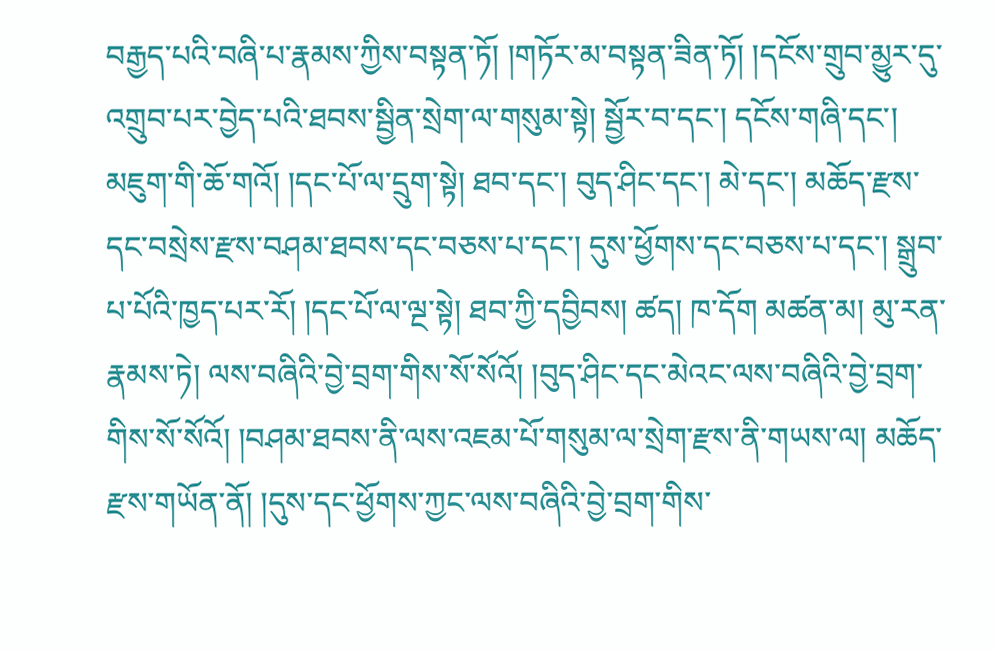བརྒྱད་པའི་བཞི་པ་རྣམས་ཀྱིས་བསྟན་ཏོ། །གཏོར་མ་བསྟན་ཟིན་ཏོ། །དངོས་གྲུབ་མྱུར་དུ་འགྲུབ་པར་བྱེད་པའི་ཐབས་སྦྱིན་སྲེག་ལ་གསུམ་སྟེ། སྦྱོར་བ་དང་། དངོས་གཞི་དང་། མཇུག་གི་ཆོ་གའོ། །དང་པོ་ལ་དྲུག་སྟེ། ཐབ་དང་། བུད་ཤིང་དང་། མེ་དང་། མཆོད་རྫས་དང་བསྲེས་རྫས་བཤམ་ཐབས་དང་བཅས་པ་དང་། དུས་ཕྱོགས་དང་བཅས་པ་དང་། སྒྲུབ་པ་པོའི་ཁྱད་པར་རོ། །དང་པོ་ལ་ལྔ་སྟེ། ཐབ་ཀྱི་དབྱིབས། ཚད། ཁ་དོག མཚན་མ། མུ་རན་རྣམས་ཏེ། ལས་བཞིའི་བྱེ་བྲག་གིས་སོ་སོའོ། །བུད་ཤིང་དང་མེའང་ལས་བཞིའི་བྱེ་བྲག་གིས་སོ་སོའོ། །བཤམ་ཐབས་ནི་ལས་འཇམ་པོ་གསུམ་ལ་སྲེག་རྫས་ནི་གཡས་ལ། མཆོད་རྫས་གཡོན་ནོ། །དུས་དང་ཕྱོགས་ཀྱང་ལས་བཞིའི་བྱེ་བྲག་གིས་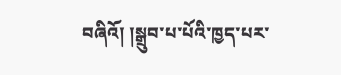བཞིའོ། །སྒྲུབ་པ་པོའི་ཁྱད་པར་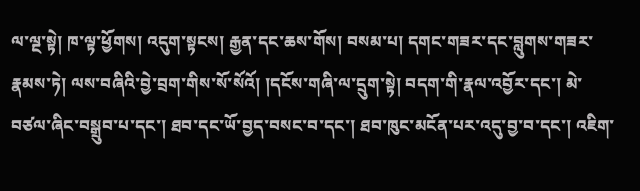ལ་ལྔ་སྟེ། ཁ་ལྟ་ཕྱོགས། འདུག་སྟངས། རྒྱན་དང་ཆས་གོས། བསམ་པ། དགང་གཟར་དང་བླུགས་གཟར་རྣམས་ཏེ། ལས་བཞིའི་བྱེ་བྲག་གིས་སོ་སོའོ། །དངོས་གཞི་ལ་དྲུག་སྟེ། བདག་གི་རྣལ་འབྱོར་དང་། མེ་བཙལ་ཞིང་བསྒྲུབ་པ་དང་། ཐབ་དང་ཡོ་བྱད་བསང་བ་དང་། ཐབ་ཁུང་མངོན་པར་འདུ་བྱ་བ་དང་། འཇིག་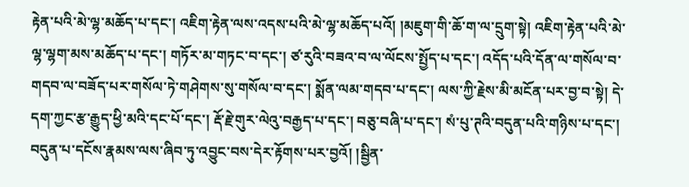རྟེན་པའི་མེ་ལྷ་མཆོད་པ་དང་། འཇིག་རྟེན་ལས་འདས་པའི་མེ་ལྷ་མཆོད་པའོ། །མཇུག་གི་ཆོ་ག་ལ་དྲུག་སྟེ། འཇིག་རྟེན་པའི་མེ་ལྷ་ལྷག་མས་མཆོད་པ་དང་། གཏོར་མ་གཏང་བ་དང་། ཙ་རུའི་བཟའ་བ་ལ་ལོངས་སྤྱོད་པ་དང་། འདོད་པའི་དོན་ལ་གསོལ་བ་གདབ་ལ་བཟོད་པར་གསོལ་ཏེ་གཤེགས་སུ་གསོལ་བ་དང་། སྨོན་ལམ་གདབ་པ་དང་། ལས་ཀྱི་རྗེས་མི་མངོན་པར་བྱ་བ་སྟེ། དེ་དག་ཀྱང་རྩ་རྒྱུད་ཕྱི་མའི་དང་པོ་དང་། རྡོ་རྗེ་གུར་ལེའུ་བརྒྱད་པ་དང་། བཅུ་བཞི་པ་དང་། སཾ་པུ་ཊའི་བདུན་པའི་གཉིས་པ་དང་། བདུན་པ་དངོས་རྣམས་ལས་ཞིབ་ཏུ་འབྱུང་བས་དེར་རྟོགས་པར་བྱའོ། །སྦྱིན་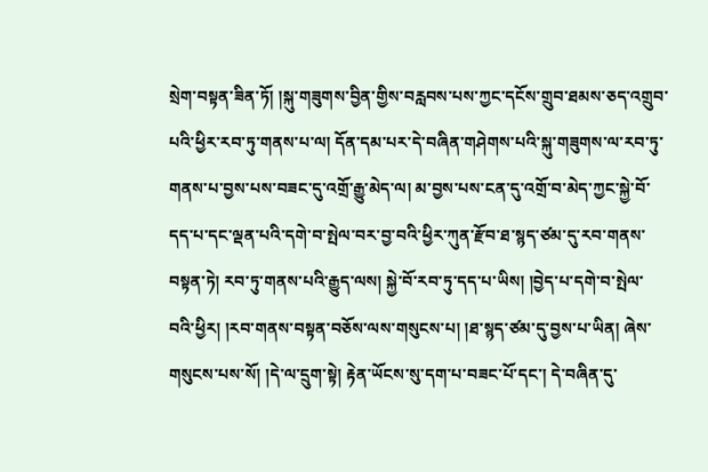སྲེག་བསྟན་ཟིན་ཏོ། །སྐུ་གཟུགས་བྱིན་གྱིས་བརླབས་པས་ཀྱང་དངོས་གྲུབ་ཐམས་ཅད་འགྲུབ་པའི་ཕྱིར་རབ་ཏུ་གནས་པ་ལ། དོན་དམ་པར་དེ་བཞིན་གཤེགས་པའི་སྐུ་གཟུགས་ལ་རབ་ཏུ་གནས་པ་བྱས་པས་བཟང་དུ་འགྲོ་རྒྱུ་མེད་ལ། མ་བྱས་པས་ངན་དུ་འགྲོ་བ་མེད་ཀྱང་སྐྱེ་བོ་དད་པ་དང་ལྡན་པའི་དགེ་བ་སྤེལ་བར་བྱ་བའི་ཕྱིར་ཀུན་རྫོབ་ཐ་སྙད་ཙམ་དུ་རབ་གནས་བསྟན་ཏེ། རབ་ཏུ་གནས་པའི་རྒྱུད་ལས། སྐྱེ་བོ་རབ་ཏུ་དད་པ་ཡིས། །བྱེད་པ་དགེ་བ་སྤེལ་བའི་ཕྱིར། །རབ་གནས་བསྟན་བཅོས་ལས་གསུངས་པ། །ཐ་སྙད་ཙམ་དུ་བྱས་པ་ཡིན། ཞེས་གསུངས་པས་སོ། །དེ་ལ་དྲུག་སྟེ། རྟེན་ཡོངས་སུ་དག་པ་བཟང་པོ་དང་། དེ་བཞིན་དུ་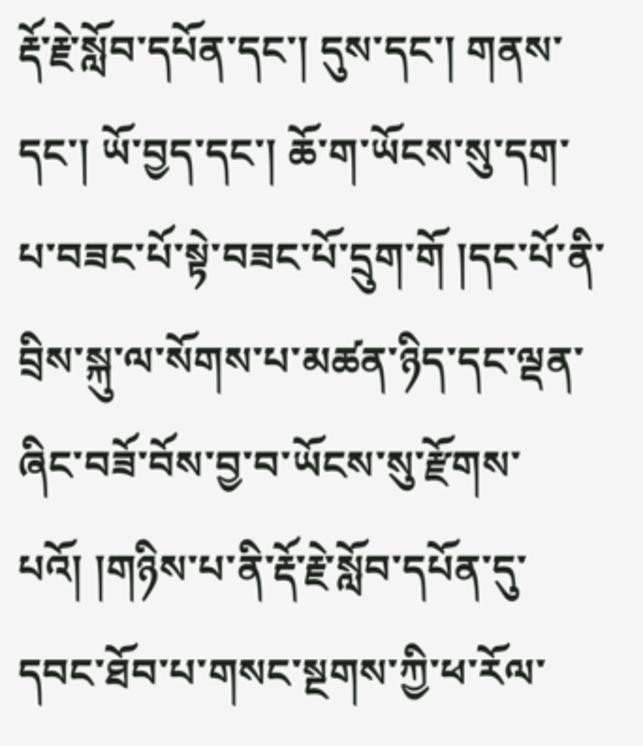རྡོ་རྗེ་སློབ་དཔོན་དང་། དུས་དང་། གནས་དང་། ཡོ་བྱད་དང་། ཆོ་ག་ཡོངས་སུ་དག་པ་བཟང་པོ་སྟེ་བཟང་པོ་དྲུག་གོ །དང་པོ་ནི་བྲིས་སྐུ་ལ་སོགས་པ་མཚན་ཉིད་དང་ལྡན་ཞིང་བཟོ་བོས་བྱ་བ་ཡོངས་སུ་རྫོགས་པའོ། །གཉིས་པ་ནི་རྡོ་རྗེ་སློབ་དཔོན་དུ་དབང་ཐོབ་པ་གསང་སྔགས་ཀྱི་ཕ་རོལ་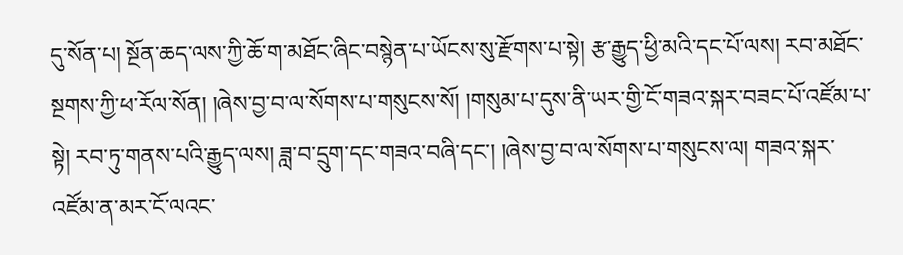དུ་སོན་པ། སྔོན་ཆད་ལས་ཀྱི་ཆོ་ག་མཐོང་ཞིང་བསྙེན་པ་ཡོངས་སུ་རྫོགས་པ་སྟེ། རྩ་རྒྱུད་ཕྱི་མའི་དང་པོ་ལས། རབ་མཐོང་སྔགས་ཀྱི་ཕ་རོལ་སོན། །ཞེས་བྱ་བ་ལ་སོགས་པ་གསུངས་སོ། །གསུམ་པ་དུས་ནི་ཡར་གྱི་ངོ་གཟའ་སྐར་བཟང་པོ་འཛོམ་པ་སྟེ། རབ་ཏུ་གནས་པའི་རྒྱུད་ལས། ཟླ་བ་དྲུག་དང་གཟའ་བཞི་དང་། །ཞེས་བྱ་བ་ལ་སོགས་པ་གསུངས་ལ། གཟའ་སྐར་འཛོམ་ན་མར་ངོ་ལའང་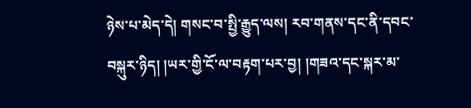ཉེས་པ་མེད་དེ། གསང་བ་སྤྱི་རྒྱུད་ལས། རབ་གནས་དང་ནི་དབང་བསྐུར་ཉིད། །ཡར་གྱི་ངོ་ལ་བརྟག་པར་བྱ། །གཟའ་དང་སྐར་མ་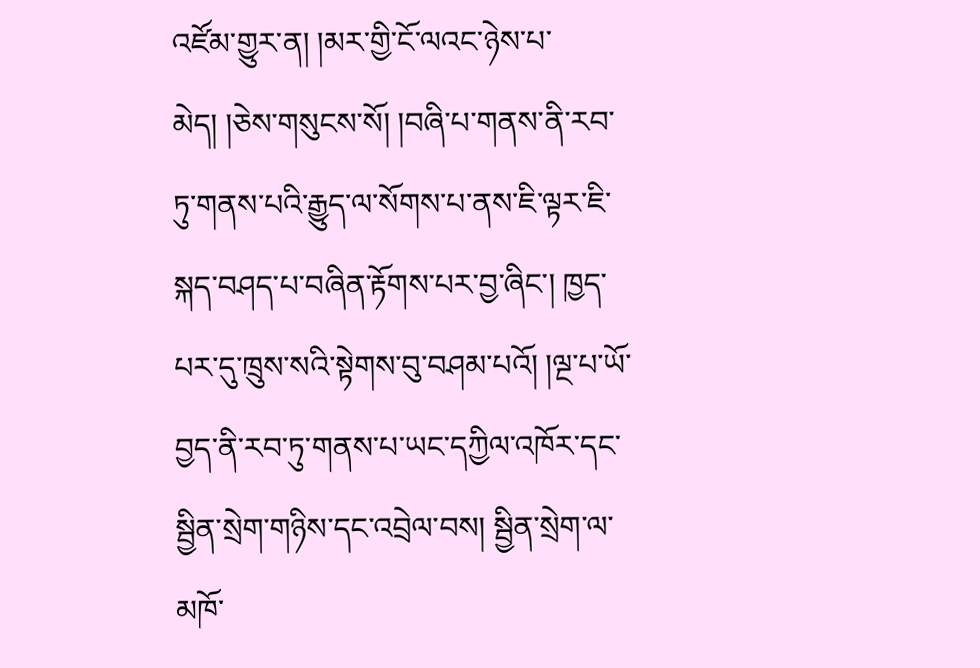འཛོམ་གྱུར་ན། །མར་གྱི་ངོ་ལའང་ཉེས་པ་མེད། །ཅེས་གསུངས་སོ། །བཞི་པ་གནས་ནི་རབ་ཏུ་གནས་པའི་རྒྱུད་ལ་སོགས་པ་ནས་ཇི་ལྟར་ཇི་སྐད་བཤད་པ་བཞིན་རྟོགས་པར་བྱ་ཞིང་། ཁྱད་པར་དུ་ཁྲུས་སའི་སྟེགས་བུ་བཤམ་པའོ། །ལྔ་པ་ཡོ་བྱད་ནི་རབ་ཏུ་གནས་པ་ཡང་དཀྱིལ་འཁོར་དང་སྦྱིན་སྲེག་གཉིས་དང་འབྲེལ་བས། སྦྱིན་སྲེག་ལ་མཁོ་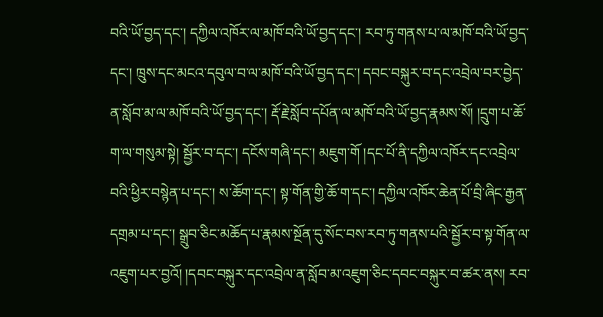བའི་ཡོ་བྱད་དང་། དཀྱིལ་འཁོར་ལ་མཁོ་བའི་ཡོ་བྱད་དང་། རབ་ཏུ་གནས་པ་ལ་མཁོ་བའི་ཡོ་བྱད་དང་། ཁྲུས་དང་མངའ་དབུལ་བ་ལ་མཁོ་བའི་ཡོ་བྱད་དང་། དབང་བསྐུར་བ་དང་འབྲེལ་བར་བྱེད་ན་སློབ་མ་ལ་མཁོ་བའི་ཡོ་བྱད་དང་། རྡོ་རྗེ་སློབ་དཔོན་ལ་མཁོ་བའི་ཡོ་བྱད་རྣམས་སོ། །དྲུག་པ་ཆོ་ག་ལ་གསུམ་སྟེ། སྦྱོར་བ་དང་། དངོས་གཞི་དང་། མཇུག་གོ །དང་པོ་ནི་དཀྱིལ་འཁོར་དང་འབྲེལ་བའི་ཕྱིར་བསྙེན་པ་དང་། ས་ཆོག་དང་། སྟ་གོན་གྱི་ཆོ་ག་དང་། དཀྱིལ་འཁོར་ཆེན་པོ་བྲི་ཞིང་རྒྱན་དགྲམ་པ་དང་། སྒྲུབ་ཅིང་མཆོད་པ་རྣམས་སྔོན་དུ་སོང་བས་རབ་ཏུ་གནས་པའི་སྦྱོར་བ་སྟ་གོན་ལ་འཇུག་པར་བྱའོ། །དབང་བསྐུར་དང་འབྲེལ་ན་སློབ་མ་འཇུག་ཅིང་དབང་བསྐུར་བ་ཚར་ནས། རབ་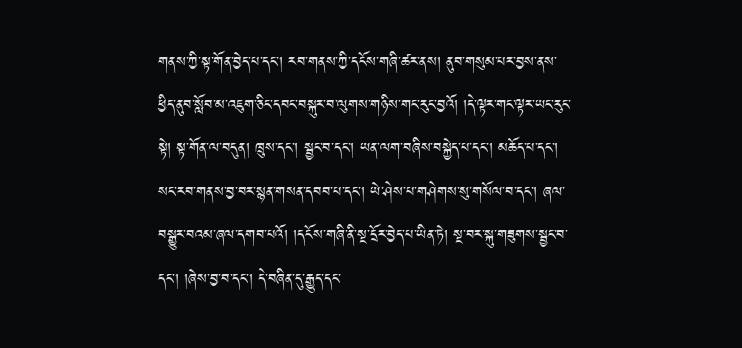གནས་ཀྱི་སྟ་གོན་བྱེད་པ་དང་། རབ་གནས་ཀྱི་དངོས་གཞི་ཚར་ནས། ནུབ་གསུམ་པར་བྱས་ནས་ཕྱིད་ནུབ་སློབ་མ་འཇུག་ཅིང་དབང་བསྐུར་བ་ལུགས་གཉིས་གང་རུང་བྱའོ། །དེ་ལྟར་གང་ལྟར་ཡང་རུང་སྟེ། སྟ་གོན་ལ་བདུན། ཁྲུས་དང་། སྦྱང་བ་དང་། ཡན་ལག་བཞིས་བསྐྱེད་པ་དང་། མཆོད་པ་དང་། སང་རབ་གནས་བྱ་བར་སྙན་གསན་དབབ་པ་དང་། ཡེ་ཤེས་པ་གཤེགས་སུ་གསོལ་བ་དང་། ཞལ་བསྒྱུར་བའམ་ཞལ་དགབ་པའོ། །དངོས་གཞི་ནི་སྔ་དྲོར་བྱེད་པ་ཡིན་ཏེ། སྔ་བར་སྐུ་གཟུགས་སྦྱང་བ་དང་། །ཞེས་བྱ་བ་དང་། དེ་བཞིན་དུ་རྒྱུད་དང་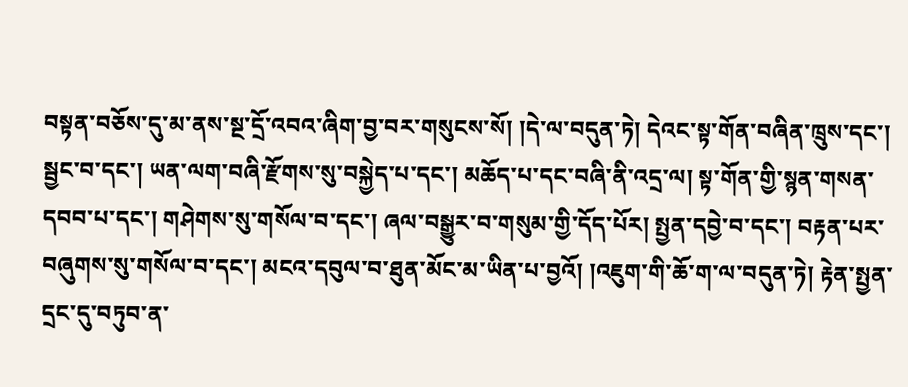བསྟན་བཅོས་དུ་མ་ནས་སྔ་དྲོ་འབའ་ཞིག་བྱ་བར་གསུངས་སོ། །དེ་ལ་བདུན་ཏེ། དེའང་སྟ་གོན་བཞིན་ཁྲུས་དང་། སྦྱང་བ་དང་། ཡན་ལག་བཞི་རྫོགས་སུ་བསྐྱེད་པ་དང་། མཆོད་པ་དང་བཞི་ནི་འདྲ་ལ། སྟ་གོན་གྱི་སྙན་གསན་དབབ་པ་དང་། གཤེགས་སུ་གསོལ་བ་དང་། ཞལ་བསྒྱུར་བ་གསུམ་གྱི་དོད་པོར། སྤྱན་དབྱེ་བ་དང་། བརྟན་པར་བཞུགས་སུ་གསོལ་བ་དང་། མངའ་དབུལ་བ་ཐུན་མོང་མ་ཡིན་པ་བྱའོ། །འཇུག་གི་ཆོ་ག་ལ་བདུན་ཏེ། རྟེན་སྤྱན་དྲང་དུ་བཏུབ་ན་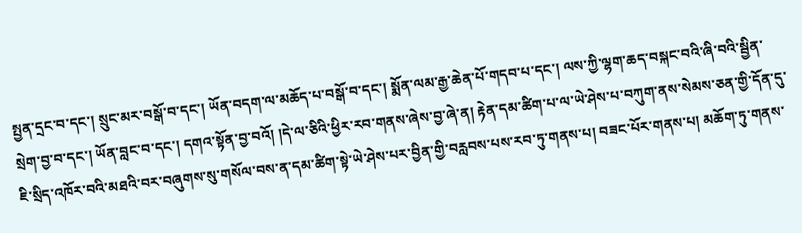སྤྱན་དྲང་བ་དང་། སྲུང་མར་བསྒོ་བ་དང་། ཡོན་བདག་ལ་མཆོད་པ་བསྒོ་བ་དང་། སྨོན་ལམ་རྒྱ་ཆེན་པོ་གདབ་པ་དང་། ལས་ཀྱི་ལྷག་ཆད་བསྐང་བའི་ཞི་བའི་སྦྱིན་སྲེག་བྱ་བ་དང་། ཡོན་བླང་བ་དང་། དགའ་སྟོན་བྱ་བའོ། །དེ་ལ་ཅིའི་ཕྱིར་རབ་གནས་ཞེས་བྱ་ཞེ་ན། རྟེན་དམ་ཚིག་པ་ལ་ཡེ་ཤེས་པ་བཀུག་ནས་སེམས་ཅན་གྱི་དོན་དུ་ཇི་སྲིད་འཁོར་བའི་མཐའི་བར་བཞུགས་སུ་གསོལ་བས་ན་དམ་ཚིག་སྟེ་ཡེ་ཤེས་པར་བྱིན་གྱི་བརླབས་པས་རབ་ཏུ་གནས་པ། བཟང་པོར་གནས་པ། མཆོག་ཏུ་གནས་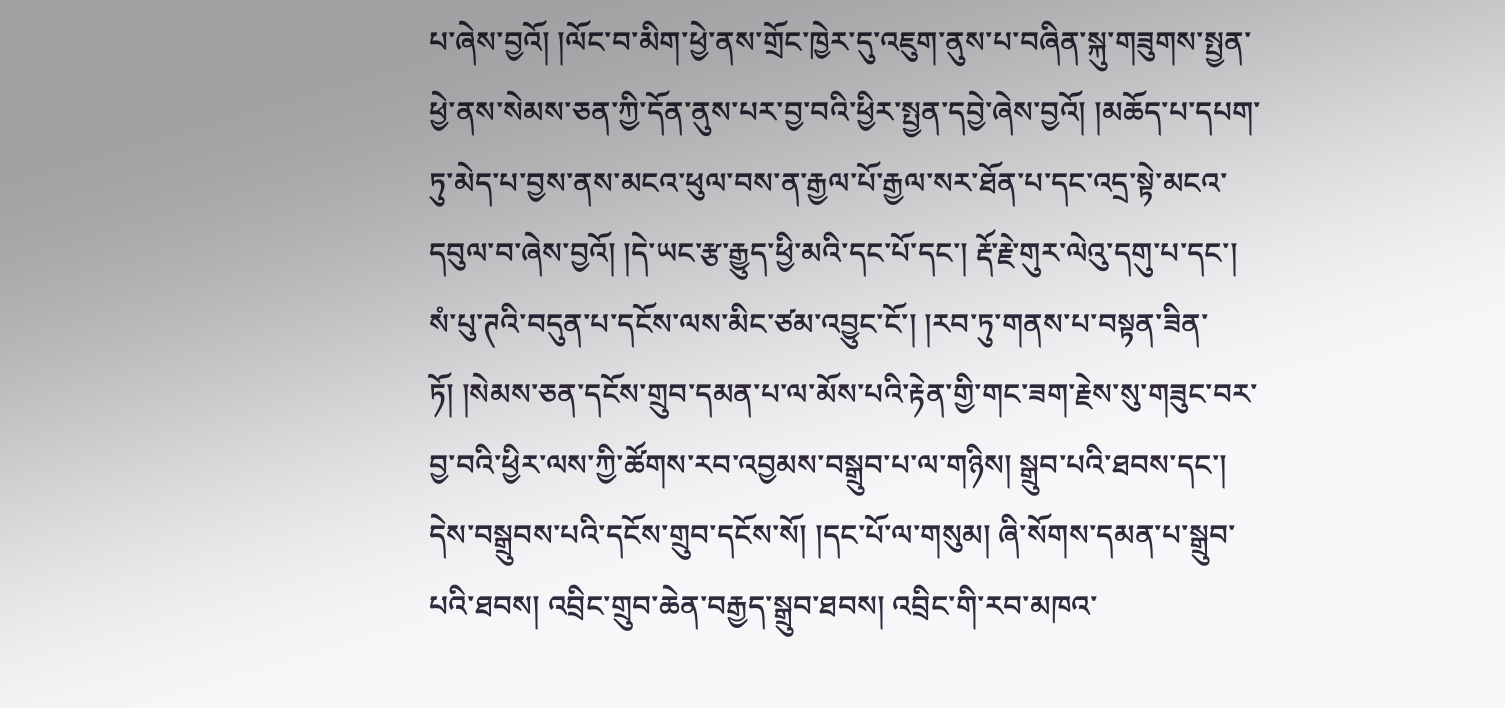པ་ཞེས་བྱའོ། །ལོང་བ་མིག་ཕྱེ་ནས་གྲོང་ཁྱེར་དུ་འཇུག་ནུས་པ་བཞིན་སྐུ་གཟུགས་སྤྱན་ཕྱེ་ནས་སེམས་ཅན་ཀྱི་དོན་ནུས་པར་བྱ་བའི་ཕྱིར་སྤྱན་དབྱེ་ཞེས་བྱའོ། །མཆོད་པ་དཔག་ཏུ་མེད་པ་བྱས་ནས་མངའ་ཕུལ་བས་ན་རྒྱལ་པོ་རྒྱལ་སར་ཐོན་པ་དང་འདྲ་སྟེ་མངའ་དབུལ་བ་ཞེས་བྱའོ། །དེ་ཡང་རྩ་རྒྱུད་ཕྱི་མའི་དང་པོ་དང་། རྡོ་རྗེ་གུར་ལེའུ་དགུ་པ་དང་། སཾ་པུ་ཊའི་བདུན་པ་དངོས་ལས་མིང་ཙམ་འབྱུང་ངོ་། །རབ་ཏུ་གནས་པ་བསྟན་ཟིན་ཏོ། །སེམས་ཅན་དངོས་གྲུབ་དམན་པ་ལ་མོས་པའི་རྟེན་གྱི་གང་ཟག་རྗེས་སུ་གཟུང་བར་བྱ་བའི་ཕྱིར་ལས་ཀྱི་ཚོགས་རབ་འབྱམས་བསྒྲུབ་པ་ལ་གཉིས། སྒྲུབ་པའི་ཐབས་དང་། དེས་བསྒྲུབས་པའི་དངོས་གྲུབ་དངོས་སོ། །དང་པོ་ལ་གསུམ། ཞི་སོགས་དམན་པ་སྒྲུབ་པའི་ཐབས། འབྲིང་གྲུབ་ཆེན་བརྒྱད་སྒྲུབ་ཐབས། འབྲིང་གི་རབ་མཁའ་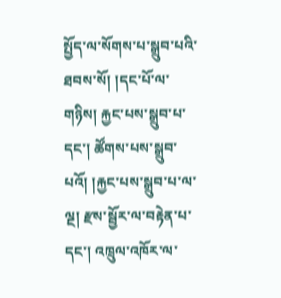སྤྱོད་ལ་སོགས་པ་སྒྲུབ་པའི་ཐབས་སོ། །དང་པོ་ལ་གཉིས། རྐྱང་པས་སྒྲུབ་པ་དང་། ཚོགས་པས་སྒྲུབ་པའོ། །རྐྱང་པས་སྒྲུབ་པ་ལ་ལྔ། རྫས་སྦྱོར་ལ་བརྟེན་པ་དང་། འཁྲུལ་འཁོར་ལ་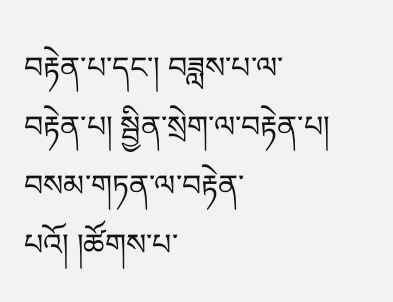བརྟེན་པ་དང་། བཟླས་པ་ལ་བརྟེན་པ། སྦྱིན་སྲེག་ལ་བརྟེན་པ། བསམ་གཏན་ལ་བརྟེན་པའོ། །ཚོགས་པ་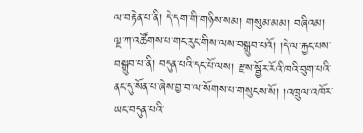ལ་བརྟེན་པ་ནི། དེ་དག་གི་གཉིས་སམ། གསུམ་མམ། བཞིའམ། ལྔ་ཀ་འཚོགས་པ་གང་རུང་གིས་ལས་བསྒྲུབ་པའོ། །དེ་ལ་རྐྱང་པས་བསྒྲུབ་པ་ནི། བདུན་པའི་དང་པོ་ལས། རྫས་སྦྱོར་རོའི་ཁའི་བུག་པའི་ནང་དུ་སོན་པ་ཞེས་བྱ་བ་ལ་སོགས་པ་གསུངས་སོ། །འཁྲུལ་འཁོར་ཡང་བདུན་པའི་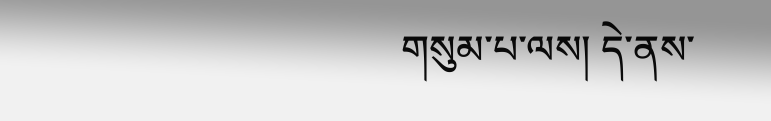གསུམ་པ་ལས། དེ་ནས་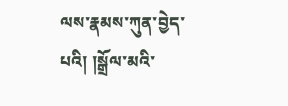ལས་རྣམས་ཀུན་བྱེད་པའི། །སྒྲོལ་མའི་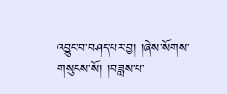འབྱུང་བ་བཤད་པར་བྱ། །ཞེས་སོགས་གསུངས་སོ། །བཟླས་པ་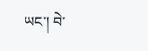ཡང་། བེ་